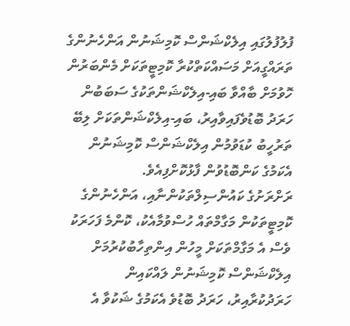ފުލުފުލުގައި އިލެކްޝަންސް ކޮމިޝަނުން އަންހެނުންގެ ތަރައްގީއަށް މަސައްކަތްކުރާ ކޮމިޓީތަކަށް މެންބަރުން ހޮވުމަށް ބާއްވާ ބައި-އިލެކްޝަންތަކުގެ ސަބަބުން ހަރަދު ބޮޑުވެފައިވާއިރު، ބައި-އިލެކްޝަންތަކަށް ލިބޭ ތަރުހީބު ކުޑަވުމުން އިލެކްޝަންސް ކޮމިޝަނުން އެކަމުގެ ކަންބޮޑުވުން ފާޅުކޮށްފިއެވެ.
ރަށްރަށުގެ ކައުންސިލްތަކުންނާއި، އަންހެނުންގެ ކޮމިޓީތަކުން މަގާމްތައް ހުސްވުމާއެކު، ކޮންމެ ފަހަރަކު ވެސް އެ މަގާމްތަކަށް މީހުން އިންތިހާބުކުރުމަށް އިލެކްޝަންސް ކޮމިޝަނުން ލައްކައިން ހަރަދުކުރާއިރު، ހަރަދު ބޮޑުވެ އެކަމުގެ ޝަކުވާ އެ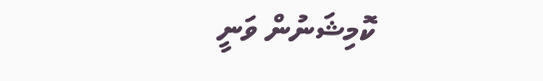ކޮމިޝަނުން ވަނީ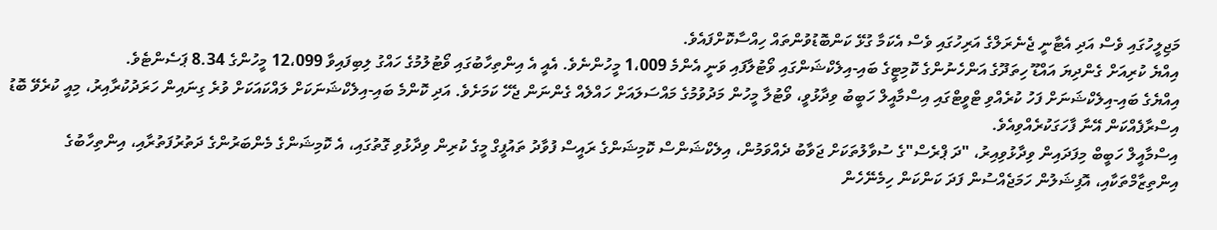މަޖިލީހުގައި ވެސް އަދި އެޓާނީ ޖެނެރަލްގެ އަރިހުގައި ވެސް އެކަމާ ގުޅޭ ކަންބޮޑުވުންތައް ހިއްސާކޮށްފައެވެ.
އިއްޔެ ކުރިއަށް ގެންދިޔަ އައްޑޫ ހިތަދޫގެ އަންހެނުންގެ ކޮމިޓީގެ ބައި-އިލެކްޝަންގައި ވޯޓުލާފައި ވަނީ އެންމެ 1،009 މީހުންނެވެ. އެއީ އެ އިންތިހާބުގައި ވޯޓުލުމުގެ ހައްގު ލިބިފައިވާ 12،099 މީހުންގެ 8.34 ޕަސެންޓެވެ.
އިއްޔެގެ ބައި-އިލެކްޝަނަށް ފަހު ކުރެއްވި ޓްވީޓްގައި އިސްމާއީލް ހަބީބު ވިދާޅުވީ، ވޯޓުލާ މީހުން މަދުވުމުގެ މައްސަލައަށް ހައްލެއް ގެންނަން ޖެހޭ ކަމަށެވެ. އަދި ކޮންމެ ބައި-އިލެކްޝަނަކަށް ލައްކައަކަށް ވުރެ ގިނައިން ހަރަދުކުރާއިރު، މިއީ ކުރެވޭ ބޮޑު އިސްރާފެއްކަން އޭނާ ފާހަގަކުރެއްވިއެވެ.
އިސްމާއީލް ހަބީބް މިފަދައިން ވިދާޅުވިއިރު، "ދަ ޕްރެސް"ގެ ސުވާލުތަކަށް ޖަވާބު ދެއްވަމުން، އިލެކްޝަންސް ކޮމިޝަންގެ ރައީސް ފުވާދު ތައުފީގް މީގެ ކުރިން ވިދާޅުވި ގޮތުގައި، އެ ކޮމިޝަންގެ މެންބަރުންގެ ދަތުރުފަތުރާއި، އިންތިހާބުގެ އިންތިޒާމްތަކާއި، އޮފިޝަލުން ހަމަޖެއްސުން ފަދަ ކަންކަން ހިމެނޭހެން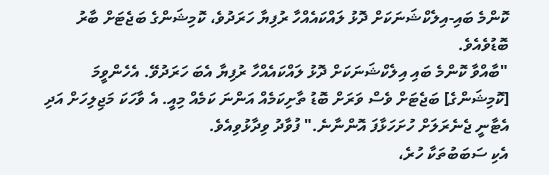ކޮންމެ ބައި-އިލެކްޝަނަކަށް ދޮޅު ލައްކައެއްހާ ރުފިޔާ ހަރަދުވެ، ކޮމިޝަންގެ ބަޖެޓަށް ބާރު ބޮޑުވެއެވެ.
"ބާއްވާ ކޮންމެ ބައި އިލެކްޝަނަކަށް ދޮޅު ލައްކައެއްހާ ރުފިޔާ އެބަ ހަރަދުވޭ. އެހެންވީމަ [ކޮމިޝަންގެ] ބަޖެޓަށް ވެސް ވަރަށް ބޮޑު ތާށިކަމެއް އަންނަ ކަމެއް މިއީ. އެ ވާހަކަ މަޖިލިހަށް އަދި އެޓާނީ ޖެނެރަލަށް ހުށަހަޅާފަ އޮންނާނެ." ފުވާދު ވިދާޅުވިއެވެ.
އެކި ސަބަބުތަކާ ހުރެ،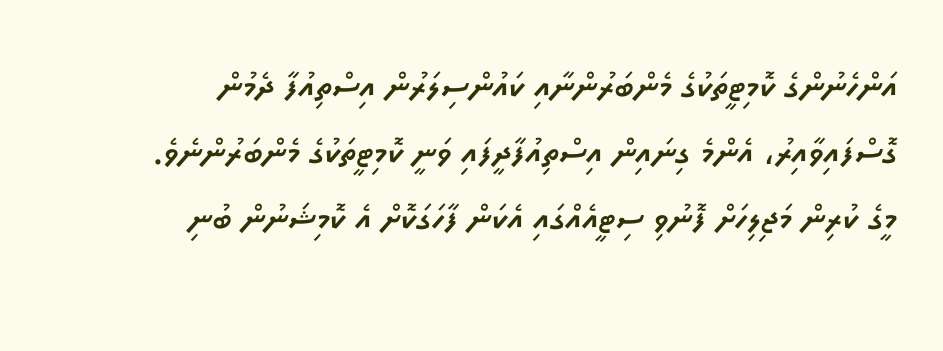އަންހެނުންގެ ކޮމިޓީތަކުގެ މެންބަރުންނާއި ކައުންސިލަރުން އިސްތިއުފާ ދެމުން ގޮސްފައިވާއިރު، އެންމެ ގިނައިން އިސްތިއުފާދީފައި ވަނީ ކޮމިޓީތަކުގެ މެންބަރުންނެވެ.
މީގެ ކުރިން މަޖިލިހަށް ފޮނުވި ސިޓީއެއްގައި އެކަން ފާހަގަކޮށް އެ ކޮމިޝަނުން ބުނި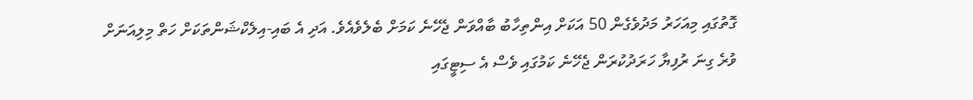ގޮތުގައި މިއަހަރު މަދުވެގެން 50 އަކަށް އިންތިހާބު ބާއްވަން ޖެހޭނެ ކަމަށް ބެލެވެއެވެ. އަދި އެ ބައި-އިލެކްޝަންތަކަށް ހަތް މިލިއަނަށް ވުރެ ގިނަ ރުފިޔާ ހަރަދުކުރަން ޖެހޭނެ ކަމުގައި ވެސް އެ ސިޓީގައި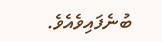ބުނެފައިވެއެވެ.